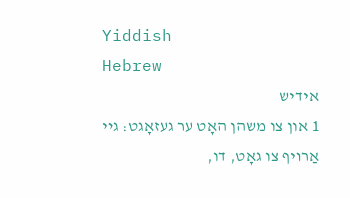Yiddish
Hebrew
אידיש
1 און צו משהן האָט ער געזאָגט: גײ אַרױף צו גאָט, דו,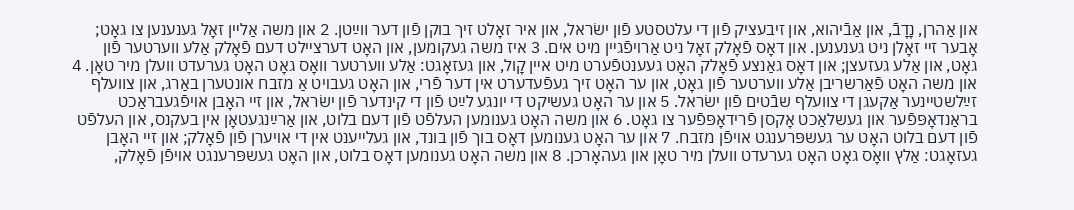און אַהרן, נָדָבֿ, און אַבֿיהוא, און זיבעציק פֿון די עלטסטע פֿון ישׂראל, און איר זאָלט זיך בוקן פֿון דער װײַטן. 2 און משה אַלײן זאָל גענענען צו גאָט; אָבער זײ זאָלן ניט גענענען. און דאָס פֿאָלק זאָל ניט אַרױפֿגײן מיט אים. 3 איז משה געקומען, און האָט דערצײלט דעם פֿאָלק אַלע װערטער פֿון גאָט, און אַלע געזעצן; און דאָס גאַנצע פֿאָלק האָט געענטפֿערט מיט אײן קָול, און געזאָגט: אַלע װערטער װאָס גאָט האָט גערעדט װעלן מיר טאָן. 4 און משה האָט פֿאַרשריבן אַלע װערטער פֿון גאָט, און ער האָט זיך געפֿעדערט אין דער פֿרי, און האָט געבױט אַ מזבח אונטערן באַרג, און צװעלף זײַלשטײנער אַקעגן די צװעלף שבֿטים פֿון ישׂראל. 5 און ער האָט געשיקט די יונגע לײַט פֿון די קינדער פֿון ישׂראל, און זײ האָבן אױפֿגעבראַכט בראַנדאָפּפֿער און געשלאַכט אָקסן פֿרידאָפּפֿער צו גאָט. 6 און משה האָט גענומען העלפֿט פֿון דעם בלוט, און אַרײַנגעטאָן אין בעקנס, און העלפֿט פֿון דעם בלוט האָט ער געשפּרענגט אױפֿן מזבח. 7 און ער האָט גענומען דאָס בוך פֿון בונד, און געלײענט אין די אױערן פֿון פֿאָלק; און זײ האָבן געזאָגט: אַלץ װאָס גאָט האָט גערעדט װעלן מיר טאָן און געהאָרכן. 8 און משה האָט גענומען דאָס בלוט, און האָט געשפּרענגט אױפֿן פֿאָלק,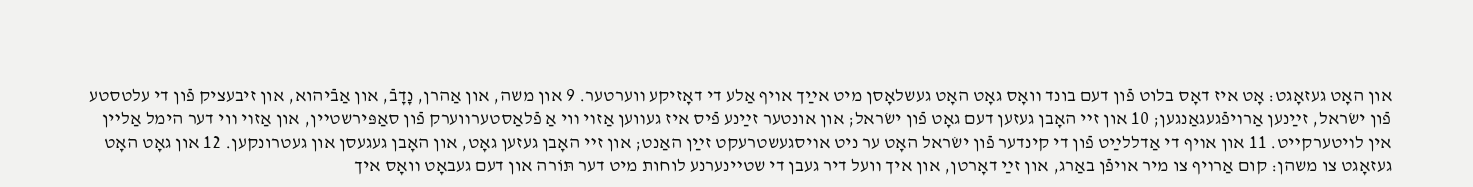און האָט געזאָגט: אָט איז דאָס בלוט פֿון דעם בונד װאָס גאָט האָט געשלאָסן מיט אײַך אױף אַלע די דאָזיקע װערטער. 9 און משה, און אַהרן, נָדָבֿ, און אַבֿיהוא, און זיבעציק פֿון די עלטסטע פֿון ישׂראל, זײַנען אַרױפֿגעגאַנגען; 10 און זײ האָבן געזען דעם גאָט פֿון ישׂראל; און אונטער זײַנע פֿיס איז געװען אַזױ װי אַ פֿלאַסטערװערק פֿון סאַפּירשטײן, און אַזױ װי דער הימל אַלײן אין לױטערקײט. 11 און אױף די אַדללײַט פֿון די קינדער פֿון ישׂראל האָט ער ניט אױסגעשטרעקט זײַן האַנט; און זײ האָבן געזען גאָט, און האָבן געגעסן און געטרונקען. 12 און גאָט האָט געזאָגט צו משהן: קום אַרױף צו מיר אױפֿן באַרג, און זײַ דאָרטן, און איך װעל דיר געבן די שטײנערנע לוחות מיט דער תּוֹרה און דעם געבאָט װאָס איך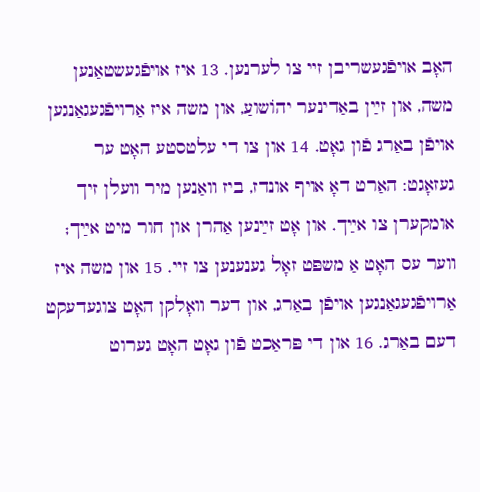האָב אױפֿגעשריבן זײ צו לערנען. 13 איז אױפֿגעשטאַנען משה, און זײַן באַדינער יהוֹשועַ, און משה איז אַרױפֿגעגאַנגען אױפֿן באַרג פֿון גאָט. 14 און צו די עלטסטע האָט ער געזאָגט: האַרט דאָ אױף אונדז, ביז װאַנען מיר װעלן זיך אומקערן צו אײַך. און אָט זײַנען אַהרן און חור מיט אײַך; װער עס האָט אַ משפּט זאָל גענענען צו זײ. 15 און משה איז אַרױפֿגעגאַנגען אױפֿן באַרג, און דער װאָלקן האָט צוגעדעקט דעם באַרג. 16 און די פּראַכט פֿון גאָט האָט גערוט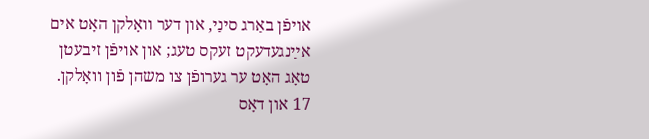אױפֿן באַרג סינַי, און דער װאָלקן האָט אים אײַנגעדעקט זעקס טעג; און אױפֿן זיבעטן טאָג האָט ער גערופֿן צו משהן פֿון װאָלקן. 17 און דאָס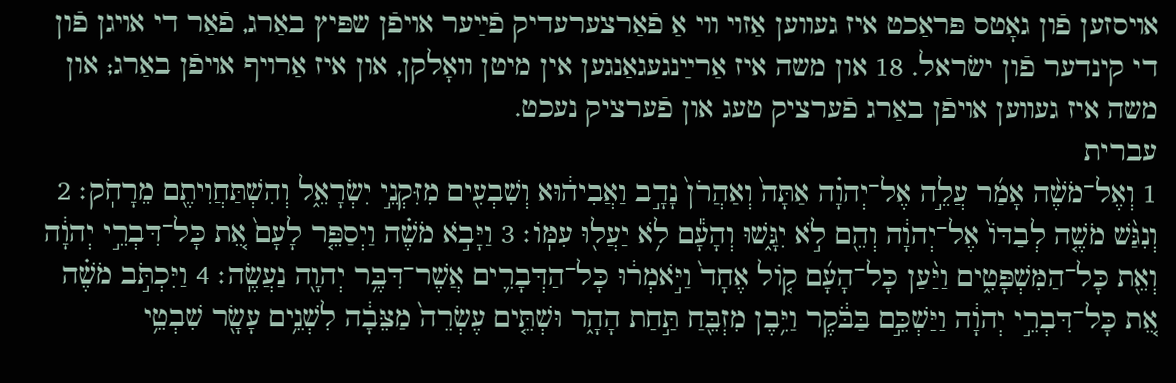אױסזען פֿון גאָטס פּראַכט איז געװען אַזױ װי אַ פֿאַרצערעדיק פֿײַער אױפֿן שפּיץ באַרג, פֿאַר די אױגן פֿון די קינדער פֿון ישׂראל. 18 און משה איז אַרײַנגעגאַנגען אין מיטן װאָלקן, און איז אַרױף אױפֿן באַרג; און משה איז געװען אױפֿן באַרג פֿערציק טעג און פֿערציק נעכט.
עברית
1 וְאֶל־מֹשֶׁ֨ה אָמַ֜ר עֲלֵ֣ה אֶל־יְהוָ֗ה אַתָּה֙ וְאַהֲרֹן֙ נָדָ֣ב וַאֲבִיה֔וּא וְשִׁבְעִ֖ים מִזִּקְנֵ֣י יִשְׂרָאֵ֑ל וְהִשְׁתַּחֲוִיתֶ֖ם מֵרָחֹֽק׃ 2 וְנִגַּ֨שׁ מֹשֶׁ֤ה לְבַדּוֹ֙ אֶל־יְהוָ֔ה וְהֵ֖ם לֹ֣א יִגָּ֑שׁוּ וְהָעָ֕ם לֹ֥א יַעֲל֖וּ עִמּֽוֹ׃ 3 וַיָּבֹ֣א מֹשֶׁ֗ה וַיְסַפֵּ֤ר לָעָם֙ אֵ֚ת כָּל־דִּבְרֵ֣י יְהוָ֔ה וְאֵ֖ת כָּל־הַמִּשְׁפָּטִ֑ים וַיַּ֨עַן כָּל־הָעָ֜ם ק֤וֹל אֶחָד֙ וַיֹּ֣אמְר֔וּ כָּל־הַדְּבָרִ֛ים אֲשֶׁר־דִּבֶּ֥ר יְהוָ֖ה נַעֲשֶֽׂה׃ 4 וַיִּכְתֹּ֣ב מֹשֶׁ֗ה אֵ֚ת כָּל־דִּבְרֵ֣י יְהוָ֔ה וַיַּשְׁכֵּ֣ם בַּבֹּ֔קֶר וַיִּ֥בֶן מִזְבֵּ֖חַ תַּ֣חַת הָהָ֑ר וּשְׁתֵּ֤ים עֶשְׂרֵה֙ מַצֵּבָ֔ה לִשְׁנֵ֥ים עָשָׂ֖ר שִׁבְטֵ֥י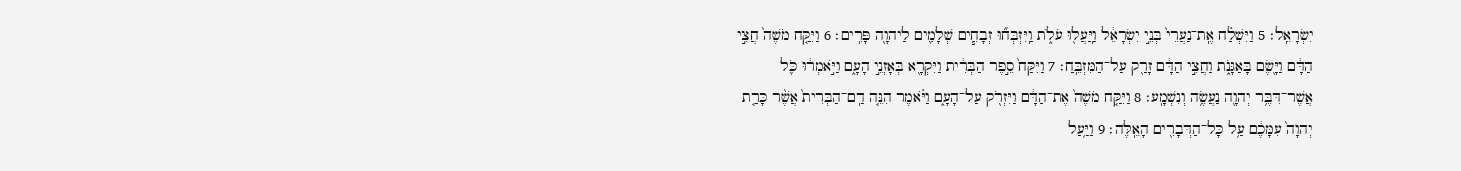יִשְׂרָאֵֽל׃ 5 וַיִּשְׁלַ֗ח אֶֽת־נַעֲרֵי֙ בְּנֵ֣י יִשְׂרָאֵ֔ל וַיּֽ͏ַעֲל֖וּ עֹלֹ֑ת וַֽיִּזְבְּח֞וּ זְבָחִ֧ים שְׁלָמִ֛ים לַיהוָ֖ה פָּרִֽים׃ 6 וַיִּקַּ֤ח מֹשֶׁה֙ חֲצִ֣י הַדָּ֔ם וַיָּ֖שֶׂם בָּאַגָּנֹ֑ת וַחֲצִ֣י הַדָּ֔ם זָרַ֖ק עַל־הַמִּזְבֵּֽחַ׃ 7 וַיִּקַּח֙ סֵ֣פֶר הַבְּרִ֔ית וַיִּקְרָ֖א בְּאָזְנֵ֣י הָעָ֑ם וַיֹּ֣אמְר֔וּ כֹּ֛ל אֲשֶׁר־דִּבֶּ֥ר יְהוָ֖ה נַעֲשֶׂ֥ה וְנִשְׁמָֽע׃ 8 וַיִּקַּ֤ח מֹשֶׁה֙ אֶת־הַדָּ֔ם וַיִּזְרֹ֖ק עַל־הָעָ֑ם וַיֹּ֗אמֶר הִנֵּ֤ה דַֽם־הַבְּרִית֙ אֲשֶׁ֨ר כָּרַ֤ת יְהוָה֙ עִמָּכֶ֔ם עַ֥ל כָּל־הַדְּבָרִ֖ים הָאֵֽלֶּה׃ 9 וַיַּ֥עַל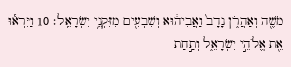מֹשֶׁ֖ה וְאַהֲרֹ֑ן נָדָב֙ וַאֲבִיה֔וּא וְשִׁבְעִ֖ים מִזִּקְנֵ֥י יִשְׂרָאֵֽל׃ 10 וַיִּרְא֕וּ אֵ֖ת אֱלֹהֵ֣י יִשְׂרָאֵ֑ל וְתַ֣חַת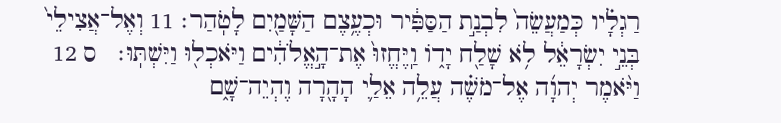רַגְלָ֗יו כְּמַעֲשֵׂה֙ לִבְנַ֣ת הַסַּפִּ֔יר וּכְעֶ֥צֶם הַשָּׁמַ֖יִם לָטֹֽהַר׃ 11 וְאֶל־אֲצִילֵי֙ בְּנֵ֣י יִשְׂרָאֵ֔ל לֹ֥א שָׁלַ֖ח יָד֑וֹ וַֽיֶּחֱזוּ֙ אֶת־הָ֣אֱלֹהִ֔ים וַיֹּאכְל֖וּ וַיִּשְׁתּֽוּ׃   ס 12 וַיֹּ֨אמֶר יְהוָ֜ה אֶל־מֹשֶׁ֗ה עֲלֵ֥ה אֵלַ֛י הָהָ֖רָה וֶהְיֵה־שָׁ֑ם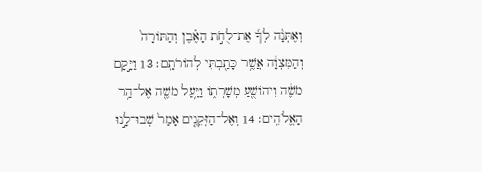וְאֶתְּנָ֨ה לְךָ֜ אֶת־לֻחֹ֣ת הָאֶ֗בֶן וְהַתּוֹרָה֙ וְהַמִּצְוָ֔ה אֲשֶׁ֥ר כָּתַ֖בְתִּי לְהוֹרֹתָֽם׃ 13 וַיָּ֣קָם מֹשֶׁ֔ה וִיהוֹשֻׁ֖עַ מְשָׁרְת֑וֹ וַיַּ֥עַל מֹשֶׁ֖ה אֶל־הַ֥ר הָאֱלֹהִֽים׃ 14 וְאֶל־הַזְּקֵנִ֤ים אָמַר֙ שְׁבוּ־לָ֣נוּ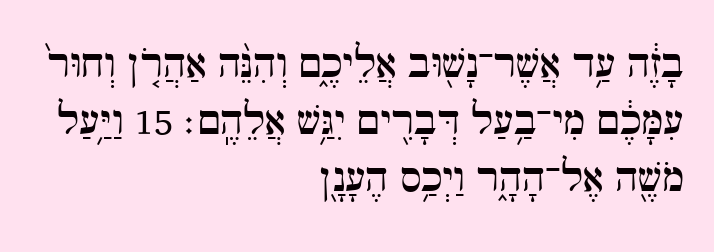בָזֶ֔ה עַ֥ד אֲשֶׁר־נָשׁ֖וּב אֲלֵיכֶ֑ם וְהִנֵּ֨ה אַהֲרֹ֤ן וְחוּר֙ עִמָּכֶ֔ם מִי־בַ֥עַל דְּבָרִ֖ים יִגַּ֥שׁ אֲלֵהֶֽם׃ 15 וַיַּ֥עַל מֹשֶׁ֖ה אֶל־הָהָ֑ר וַיְכַ֥ס הֶעָנָ֖ן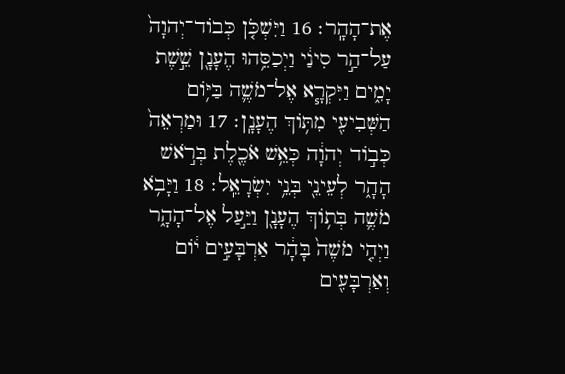אֶת־הָהָֽר׃ 16 וַיִּשְׁכֹּ֤ן כְּבוֹד־יְהוָה֙ עַל־הַ֣ר סִינַ֔י וַיְכַסֵּ֥הוּ הֶעָנָ֖ן שֵׁ֣שֶׁת יָמִ֑ים וַיִּקְרָ֧א אֶל־מֹשֶׁ֛ה בַּיּ֥וֹם הַשְּׁבִיעִ֖י מִתּ֥וֹךְ הֶעָנָֽן׃ 17 וּמַרְאֵה֙ כְּב֣וֹד יְהוָ֔ה כְּאֵ֥שׁ אֹכֶ֖לֶת בְּרֹ֣אשׁ הָהָ֑ר לְעֵינֵ֖י בְּנֵ֥י יִשְׂרָאֵֽל׃ 18 וַיָּבֹ֥א מֹשֶׁ֛ה בְּת֥וֹךְ הֶעָנָ֖ן וַיַּ֣עַל אֶל־הָהָ֑ר וַיְהִ֤י מֹשֶׁה֙ בָּהָ֔ר אַרְבָּעִ֣ים י֔וֹם וְאַרְבָּעִ֖ים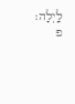לָֽיְלָה׃   פ